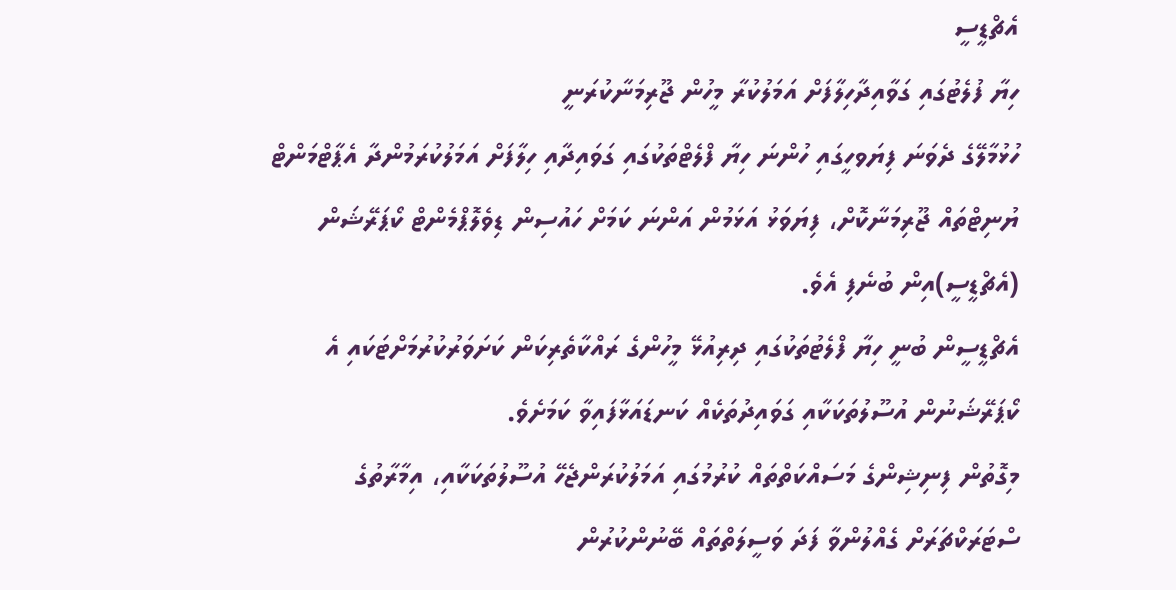އެޗްޑީސީ
ހިޔާ ފުލެޓުގައި ގަވާއިދާހިލާފަށް އަމަލުކުރާ މީހުން ޖޫރިމަނާކުރަނީ
ހުޅުމާލޭގެ ދެވަނަ ފިޔަވހީގައި ހުންނަ ހިޔާ ފްލެޓްތަކުގައި ގަވައިދާއި ހިލާފަށް އަމަލުކުރަމުންދާ އެޕާޓްމަންޓް ޔުނިޓްތައް ޖޫރިމަނާކޮށް، ފިޔަވަޅު އަޅަމުން އަންނަ ކަމަށް ހައުސިން ޑިވެލޮޕްމެންޓް ކޯޕަރޭޝަން (އެޗްޑީސީ)އިން ބުނެފި އެވެ.
އެޗްޑީސީން ބުނީ ހިޔާ ފްލެޓުތަކުގައި ދިރިއުޅޭ މީހުންގެ ރައްކާތެރިކަން ކަށަވަރުކުރުމަށްޓަކައި އެ ކޯޕަރޭޝަނުން އުސޫލުތަކަކާއި ގަވައިދުތަކެއް ކަނޑައަޅާފައިވާ ކަމަށެވެ.
މިގޮތުން ފިނިޝިންގެ މަސައްކަތްތައް ކުރުމުގައި އަމަލުކުރަންޖެހޭ އުސޫލުތަކަކާއި، އިމާރާތުގެ ސްޓަރަކްޗަރަށް ގެއްލުންވާ ފަދަ ވަސީލަތްތައް ބޭނުންކުރުން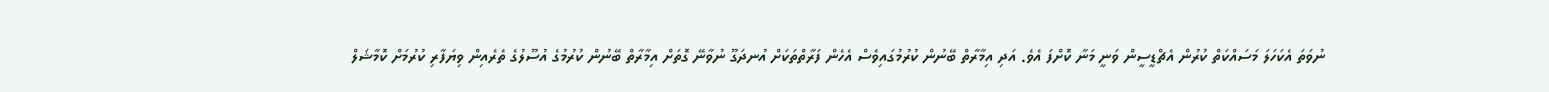ނުވަތަ އެކަހަލަ މަސައްކަތް ކުރުން އެޗްޑީސީން ވަނީ މަނާ ކޮށްފަ އެވެ. އަދި އިމާރާތް ބޭނުން ކުރުމުގައިވެސް އެހެން ފަރާތްތަކަށް އުނދަގޫ ނުވާނޭ ގޮތަށް އިމާރާތް ބޭނުން ކުރުމުގެ އުސޫލުގެ ތެރެއިން ވިޔަފާރި ކުރުމަށް ކޮމާޝަލް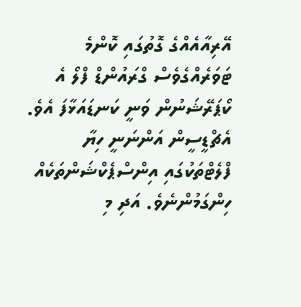އޭރިއާއެއްގެ ގޮތުގައި ކޮންމެ ޓަވަރެއްގެވެސް ގްރައުންޑް ފްލޯ އެ ކޯޕަރޭޝަނުން ވަނީ ކަނޑައަޅާފަ އެވެ.
އެޗްޑީސީން އަންނަނީ ހިޔާ ފްލެޓްތަކުގައި އިންސްޕެކްޝަންތަކެއް ހިންގަމުންނެވެ. އަދި މި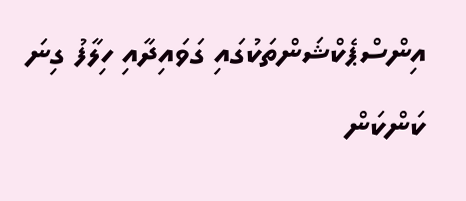އިންސްޕެކްޝަންތަކުގައި ގަވައިދާއި ހިލާފު ގިނަ ކަންކަން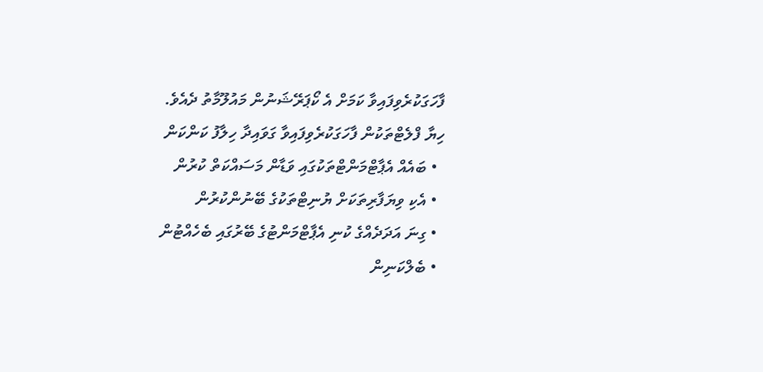ފާހަގަކުރެވިފައިވާ ކަމަށް އެ ކޯޕަރޭޝަނުން މައުލޫމާތު ދެއެވެ.
ހިޔާ ފްލެޓްތަކުން ފާހަގަކުރެވިފައިވާ ގަވައިދާ ހިލާފު ކަންކަން
  • ބައެއް އެޕާޓްމަންޓްތަކުގައި ވަޑާން މަސައްކަތް ކުރުން
  • އެކި ވިޔަފާރިތަކަށް ޔުނިޓްތަކުގެ ބޭނުންކުރުން
  • ގިނަ އަދަދެއްގެ ކުނި އެޕާޓްމަންޓުގެ ބޭރުގައި ބެހެއްޓުން
  • ބެލްކަނިން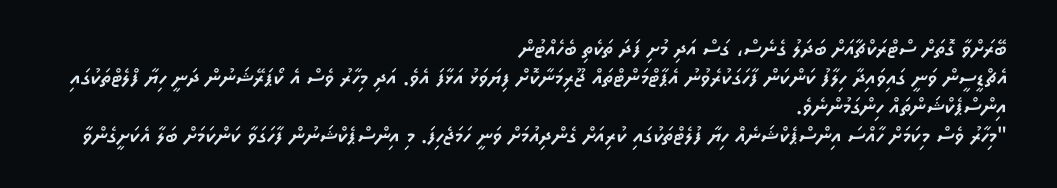ބޭރަށްވާ ގޮތަށް ސްޓްރަކްޗާއަށް ބަދަލު ގެނެސް، ގަސް އަދި މުށި ފަދަ ތަކެތި ބެހެއްޓުން
އެޗްޑީސީން ވަނީ ގައިވައިދާ ހިލާފު ކަންކަން ފާހަގަކުރެވުނު އެޕާޓްމަންޓްތައް ޖޫރިމަނާކޮށް ފިޔަވަޅު އަޅާފަ އެވެ. އަދި މިހާރު ވެސް އެ ކޯޕަރޭޝަނުން ދަނީ ހިޔާ ފްލެޓްތަކުގައި އިންސްޕެކްޝަންތައް ހިންގަމުންނެވެ.
"މިހާރު ވެސް މިކަމަށް ހާއްސަ އިންސްޕެކްޝަނެއް ހިޔާ ފުލެޓްތަކުގައި ކުރިއަށް ގެންދިއުމަށް ވަނީ ހަމަޖެހިފަ. މި އިންސްޕެކްޝަނުން ފާހަގަވާ ކަންކަމަށް ބަލާ އެކަށީގެންވާ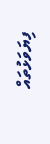ފިޔަވަޅުތައް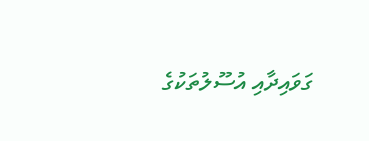ގަވައިދާއި އުސޫލުތަކުގެ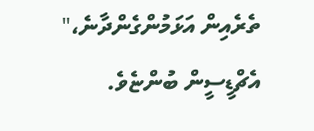ތެރެއިން އަޅަމުންގެންދާނެ،" އެޗްޑީސީން ބުންޏެވެ.